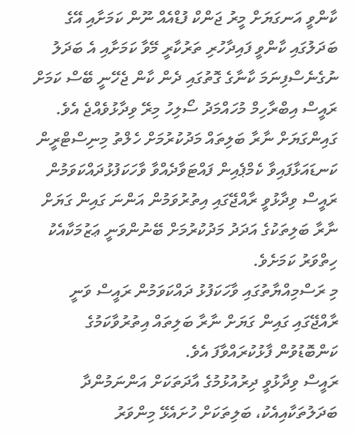ކާންވީ އަނގަޔަށް މީރު ޖަންކް ފުޑްއެއް ނޫން ކަމަށާއި އޭގެ ބަދަލުގައި ކާންވީ ފައިދާހުރި ތަރުކާރީ މޭވާ ކަމަށާއި އެ ބަދަލު ނުގެނެސްފިނަމަ ކާނާގެ ގޮތުގައި ދެން ކާން ޖެހޭނީ ބޭސް ކަމަށް ރައީސް އިބްރާހިމް މުހައްމަދު ސޯލިހު މިރޭ ވިދާޅުވެއްޖެ އެވެ.
ގައިންގަޔަށް ނާރާ ބަލިތައް މަދުކުރުމަށް ހެލްތު މިނިސްޓްރީން ކަނޑައަޅާފައިވާ ކެމްޕެއިން ފައްޓަވާދެއްވާ ވާހަކަފުޅުދައްކަވަމުން ރައީސް ވިދާޅުވީ ރާއްޖޭގައި އިތުރުވަމުން އަންނަ ގައިން ގަޔަށް ނާރާ ބަލިތަކުގެ އަދަދު މަދުކުރުމަށް ބޭނުންވަނީ ޢަޒުމަކާއެކު ހިތްވަރު ކަމަށެވެ.
މި ރަސްމިއްޔާތުގައި ވާހަކަފުޅު ދައްކަވަމުން ރައީސް ވަނީ ރާއްޖޭގައި ގައިން ގަޔަށް ނާރާ ބަލިތައް އިތުރުވާކަމުގެ ކަންބޮޑުވުން ފާޅުކުރައްވާފަ އެވެ.
ރައީސް ވިދާޅުވީ ދިރުއުޅުމުގެ އާދަތަކަށް އަންނަމުންދާ ބަދަލުތަކާއިއެކު، ބަލިތަކަށް ހުށައެޅޭ މިންވަރު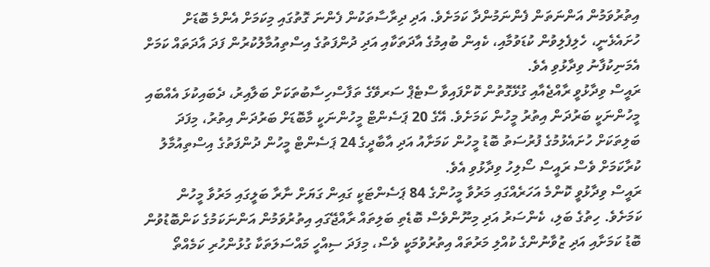އިތުރުވަމުން އަންނަތަން ފެންނަމުންދާ ކަމަށެވެ. އަދި ދިރާސާތަކުން ފެންނަ ގޮތުގައި މިކަމަށް އެންމެ ބޮޑަށް ހުށައެޅެނީ، ހެލިފެލިވުން ކުޑަވުމާއި، ކެއިން ބުއިމުގެ އާދަތަކާއި އަދި ދުންފަތުގެ އިސްތިއުމާލުކުރުން ފަދަ އާދަތައް ކަމަށް އެމަނިކުފާނު ވިދާޅުވި އެވެ.
ރައީސް ވިދާޅުވީ ރާއްޖެއާއި ގުޅޭގޮތުން ކޮށްފައިވާ ސްޓެޕް ސަރވޭގެ ތަފާސްހިސާބުތަކަށް ބަލާއިރު، ދެބައިކުޅަ އެއްބައި މީހުންނަކީ ބަރުދަން އިތުރު މީހުން ކަމަށެވެ. އޭގެ 20 ޕަސެންޓް މީހުންނަކީ މާބޮޑަށް ބަރުދަން އިތުރު، މިފަދަ ބަލިތަކަށް ހުށައެޅުމުގެ ފުރުސަތު ބޮޑު މީހުން ކަމަށާއު އަދި އާބާދީގެ 24 ޕަސެންޓް މީހުން ދުންފަތުގެ އިސްތިއުމާލު ކުރާކަމަށް ވެސް ރައީސް ސޯލިހު ވިދާޅުވި އެވެ.
ރައީސް ވިދާޅުވީ ކޮންމެ އަހަރެއްގައި މަރުވާ މީހުންގެ 84 ޕަސެންޓަކީ ގައިން ގަޔަށް ނާރާ ބަލީގައި މަރުވާ މީހުން ކަމަށެވެ. ހިތުގެ ބަލި، ކެންސަރު އަދި މިނޫންވެސް ބޮޑެތި ބަލިތައް ރާއްޖޭގައި އިތުރުވަމުން އަންނަކަމުގެ ކަންބޮޑުވުން ބޮޑު ކަމަށާއި އަދި ޒުވާނުންގެ ކުއްލި މަރުތައް އިތުރުވުމަކީ ވެސް، މިފަދަ ސިއްހީ މައްސަލަތަކާ ގުޅުންހުރި ކަމެއްތޯ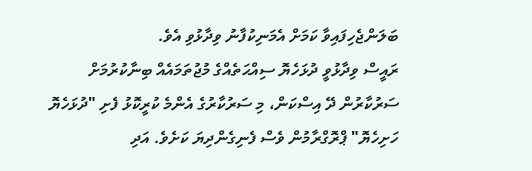ބަލަންޖެހިފައިވާ ކަމަށް އެމަނިކުފާނު ވިދާޅުވި އެވެ.
ރައީސް ވިދާޅުވީ ދުޅަހެޔޮ ސިއްޙަތެއްގެ މުޖުތަމައެއް ބިނާކުރުމަށް ސަރުކާރުން ދޭ އިސްކަން، މި ސަރުކާރުގެ އެންމެ ކުރީކޮޅު ފެށި "ދުޅަހެޔޮ ހަށިހެޔޮ" ޕްރޮގްރާމުން ވެސް ފެނިގެންދިޔަ ކަށެވެ. އަދި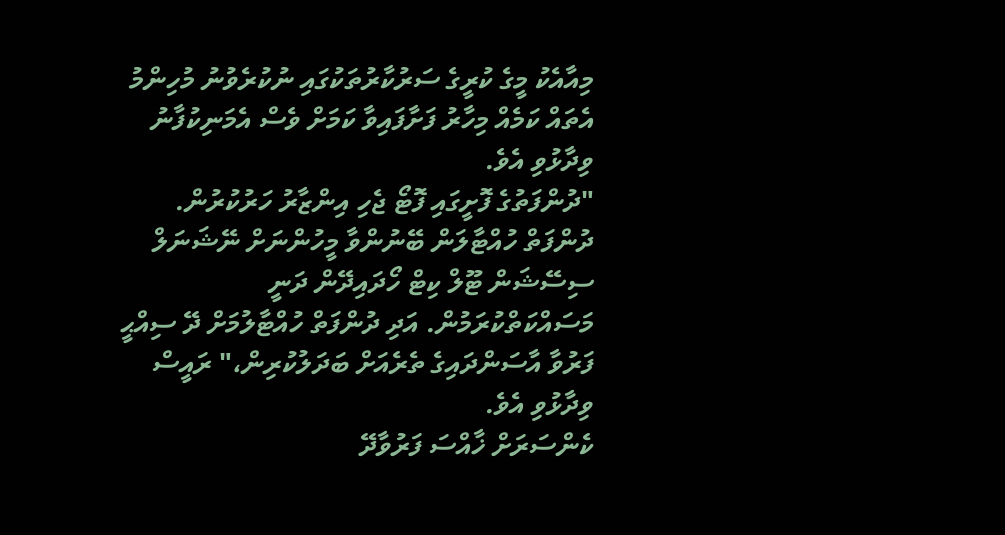މިއާއެކު މީގެ ކުރީގެ ސަރުކާރުތަކުގައި ނުކުރެވުނު މުހިންމު އެތައް ކަމެއް މިހާރު ފަށާފައިވާ ކަމަށް ވެސް އެމަނިކުފާނު ވިދާޅުވި އެވެ.
"ދުންފަތުގެ ފޮށީގައި ފޮޓޯ ޖެހި އިންޒާރު ހަރުކުރުން. ދުންފަތް ހުއްޓާލަން ބޭނުންވާ މީހުންނަށް ނޭޝަނަލް ސިސޭޝަން ޓޫލް ކިޓް ހޯދައިދޭން ދަނީ މަސައްކަތްކުރަމުން. އަދި ދުންފަތް ހުއްޓާލުމަށް ދޭ ސިއްޙީ ފަރުވާ އާސަންދައިގެ ތެރެއަށް ބަދަލުކުރިން،" ރައީސް ވިދާޅުވި އެވެ.
ކެންސަރަށް ޚާއްސަ ފަރުވާދޭ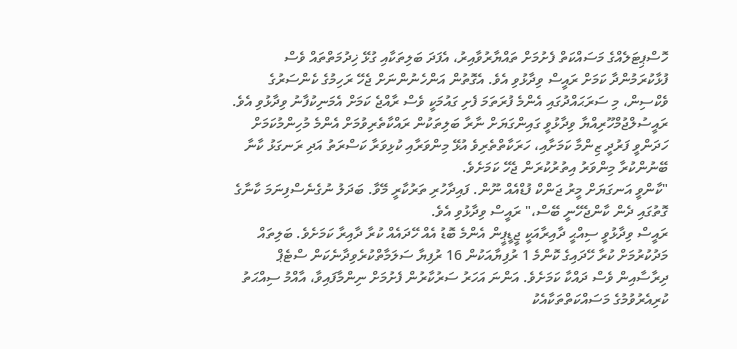ހޮސްޕިޓަލެއްގެ މަސައްކަތް ފެށުމަށް ތައްޔާރުވާއިރު، އެފަދަ ބަލިތަކާއި ގުޅޭ ޚިދުމަތްތައް ވެސް ފުޅާކުރަމުންދާ ކަމަށް ރައީސް ވިދާޅުވި އެވެ. އެގޮތުން އަންހެނުންނަށް ޖެހޭ ރަހިމުގެ ކެންސަރުގެ ވެކްސިން، މި ސަރަޙައްދުގައި އެންމެ ފުރަތަމަ ފެށި ގައުމަކީ ވެސް ރާއްޖެ ކަމަށް އެމަނިކުފާނު ވިދާޅުވި އެވެ.
ރައީސުލްޖުމްހޫރިއްޔާ ވިދާޅުވީ ގައިންގަޔަށް ނާރާ ބަލިތަކުން ރައްކާތެރިވުމަށް އެންމެ މުހިންމުކަމަށް ހަދަންވީ ފަރުދީ ޒިންމާ ކަމަށާއި، ހަރަކާތްތެރިވެ އުޅޭ މިންވަރާއި ކުޅިވަރާ ކަސްރަތު އަދި ރަނގަޅު ކާނާ ބޭނުންކުރާ މިންވަރު އިތުރުކުރަން ޖެހޭ ކަމަށެވެ.
"ކާންވީ އަނގަޔަށް މީރު ޖަންކް ފުޑްއެއް ނޫން. ފައިދާހުރި ތަރުކާރީ މޭވާ. ބަދަލު ނުގެނެސްފިނަމަ ކާނާގެ ގޮތުގައި ދެން ކާންޖެހޭނީ ބޭސް،" ރައީސް ވިދާޅުވި އެވެ.
ރައީސް ވިދާޅުވީ ސިއްޙީ ދާއިރާއަކީ ޖީޑީޕީން އެންމެ ބޮޑު އެއް ހޭދައެއް ކުރާ ދާއިރާ ކަމަށެވެ. ބަލިތައް މަދުކުރުމަށް ކުރާ ހޭދައިގެ ކޮންމެ 1 ރުފިޔާއަކުން 16 ރުފިޔާ ސަލަމާތްކުރެވިދާނެކަން ސްޓެޕް ދިރާސާއިން ވެސް ދައްކާ ކަމަށެވެ. އަންނަ އަހަރު ސަރުކާރުން ފެށުމަށް ނިންމާފައިވާ، އާއްމު ސިއްޙަތު ކުރިއެރުވުމުގެ މަސައްކަތްތަކާއެކު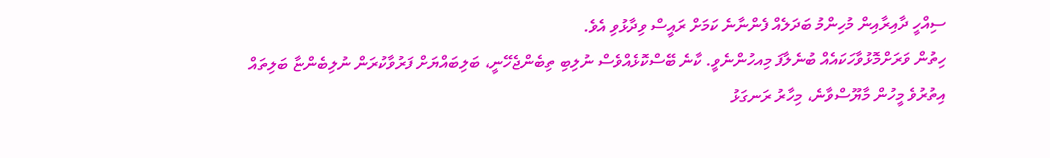ސިއްހީ ދާއިރާއިން މުހިންމު ބަދަލެއް ފެންނާނެ ކަމަށް ރައީސް ވިދާޅުވި އެވެ.
ހިތުން ވަރަށްމޮޅުވާހަކައެއް ބުނެލާފަ މިއހުންނެވީ. ކާނެ ބޭސްކޮޅެއްވެސް ނުލިބި ތިބެންޖެހޭނީ، ބަލިބައްޔަށް ފަރުވާކުރަން ނުލިބެންޏާ ބަލިތައް އިތުރުވެ މީހުން މާޔޫސްވާނެ، މިހާރު ރަނގަޅު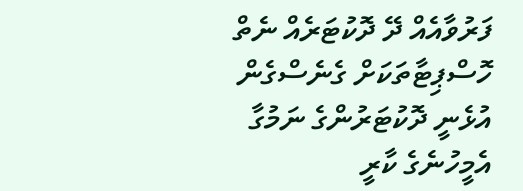ފަރުވާއެއް ދޭ ދޮކުޓަރެއް ނެތް ހޮސްޕިޓާތަކަށް ގެނެސްގެން އުޅެނީ ދޮކުޓަރުންގެ ނަމުގާ އެމީހުނެގެ ކާރީ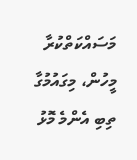މަސައްކަތްކުރާ މީހުން، މިގައުމުގާ ތިބި އެންމެ މޮޅު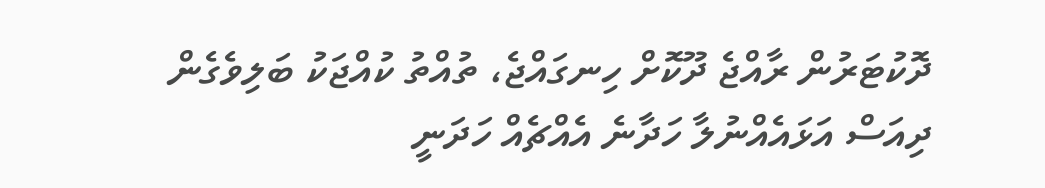ދޮކުޓަރުން ރާއްޖެ ދޫކޮށް ހިނގައްޖެ، ތުއްތު ކުއްޖަކު ބަލިވެގެން ދިއަސް އަޅައެއްނުލާ ހަދާނެ އެއްޗެއް ހަދަނީ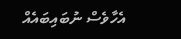އެހާވެސް ނުބައިބައެއް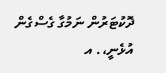ދޮކުޓަރުން ނަމުގާ ގެސްގެން އުޅެނީ،. އ